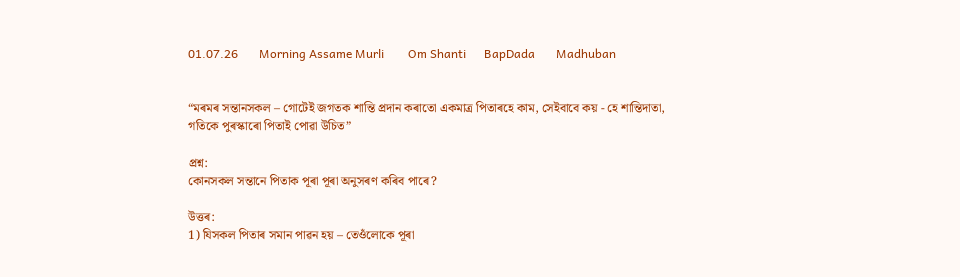01.07.26       Morning Assame Murli        Om Shanti      BapDada       Madhuban


“মৰমৰ সন্তানসকল – গোটেই জগতক শান্তি প্ৰদান কৰাতো একমাত্ৰ পিতাৰহে কাম, সেইবাবে কয় - হে শান্তিদাতা, গতিকে পুৰস্কাৰো পিতাই পোৱা উচিত”

প্ৰশ্ন:
কোনসকল সন্তানে পিতাক পূৰা পূৰা অনুসৰণ কৰিব পাৰে?

উত্তৰ:
1) যিসকল পিতাৰ সমান পাৱন হয় – তেওঁলোকে পূৰা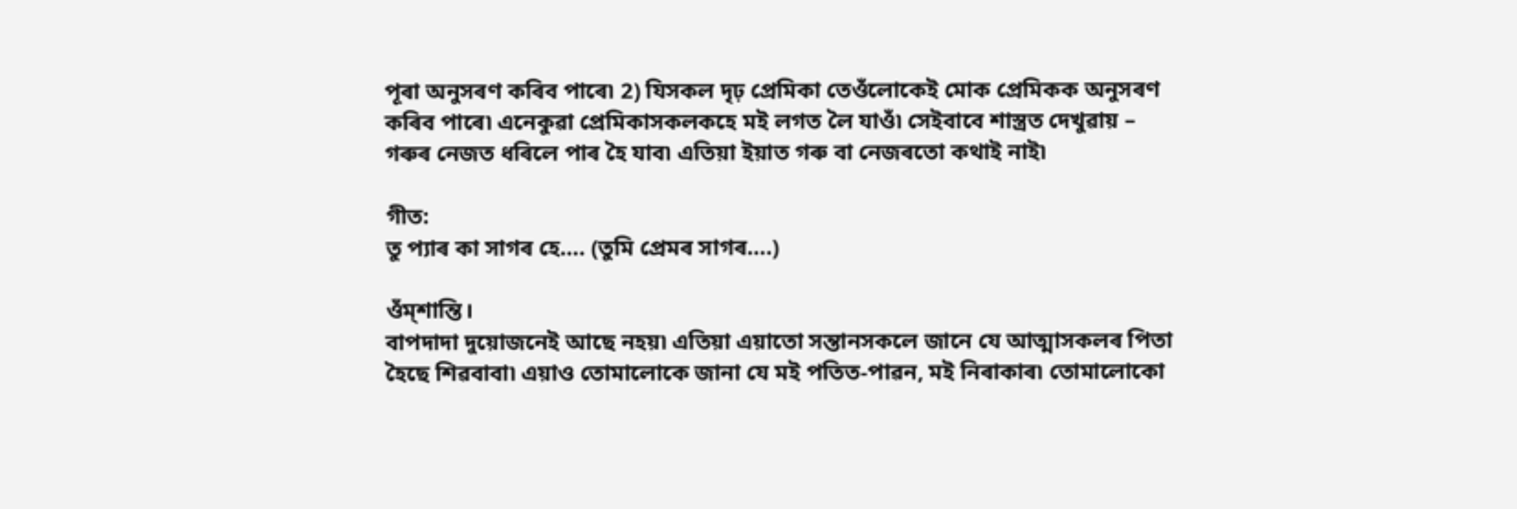পূৰা অনুসৰণ কৰিব পাৰে৷ 2) যিসকল দৃঢ় প্ৰেমিকা তেওঁলোকেই মোক প্ৰেমিকক অনুসৰণ কৰিব পাৰে৷ এনেকুৱা প্ৰেমিকাসকলকহে মই লগত লৈ যাওঁ৷ সেইবাবে শাস্ত্ৰত দেখুৱায় – গৰুৰ নেজত ধৰিলে পাৰ হৈ যাব৷ এতিয়া ইয়াত গৰু বা নেজৰতো কথাই নাই৷

গীত:
তু প্যাৰ কা সাগৰ হে…. (তুমি প্ৰেমৰ সাগৰ….)

ওঁম্শান্তি।
বাপদাদা দুয়োজনেই আছে নহয়৷ এতিয়া এয়াতো সন্তানসকলে জানে যে আত্মাসকলৰ পিতা হৈছে শিৱবাবা৷ এয়াও তোমালোকে জানা যে মই পতিত-পাৱন, মই নিৰাকাৰ৷ তোমালোকো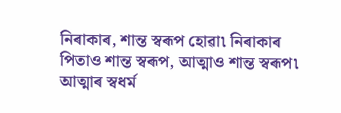নিৰাকাৰ, শান্ত স্বৰূপ হোৱা৷ নিৰাকাৰ পিতাও শান্ত স্বৰূপ, আত্মাও শান্ত স্বৰূপ৷ আত্মাৰ স্বধর্ম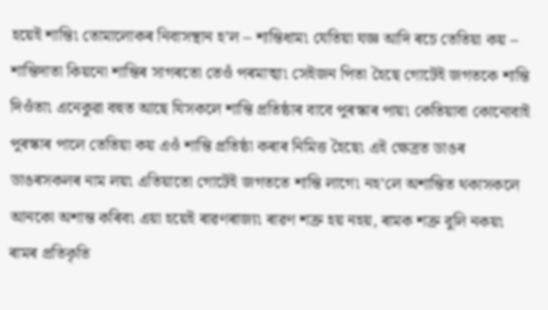হয়েই শান্তি৷ তোমালোকৰ নিবাসস্থান হ’ল – শান্তিধাম৷ যেতিয়া যজ্ঞ আদি ৰচে তেতিয়া কয় – শান্তিদাতা কিয়নো শান্তিৰ সাগৰতো তেওঁ পৰমাত্মা৷ সেইজন পিতা হৈছে গোটেই জগতকে শান্তি দিওঁতা৷ এনেকুৱা বহুত আছে যিসকলে শান্তি প্ৰতিষ্ঠাৰ বাবে পুৰস্কাৰ পায়৷ কেতিয়াবা কোনোবাই পুৰস্কাৰ পালে তেতিয়া কয় এওঁ শান্তি প্ৰতিষ্ঠা কৰাৰ নিমিত্ত হৈছে৷ এই ক্ষেত্ৰত ডাঙৰ ডাঙৰসকলৰ নাম লয়৷ এতিয়াতো গোটেই জগততে শান্তি লাগে৷ নহ’লে অশান্তিত থকাসকলে আনকো অশান্ত কৰিব৷ এয়া হয়েই ৰাৱণৰাজ্য৷ ৰাৱণ শত্ৰু হয় নহয়, ৰামক শত্ৰু বুলি নকয়৷ ৰামৰ প্ৰতিকৃতি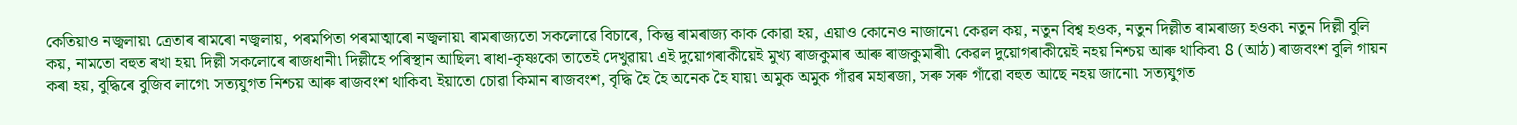কেতিয়াও নজ্বলায়৷ ত্ৰেতাৰ ৰামৰো নজ্বলায়, পৰমপিতা পৰমাত্মাৰো নজ্বলায়৷ ৰামৰাজ্যতো সকলোৱে বিচাৰে, কিন্তু ৰামৰাজ্য কাক কোৱা হয়, এয়াও কোনেও নাজানে৷ কেৱল কয়, নতুন বিশ্ব হওক, নতুন দিল্লীত ৰামৰাজ্য হওক৷ নতুন দিল্লী বুলি কয়, নামতো বহুত ৰখা হয়৷ দিল্লী সকলোৰে ৰাজধানী৷ দিল্লীহে পৰিস্থান আছিল৷ ৰাধা-কৃষ্ণকো তাতেই দেখুৱায়৷ এই দুয়োগৰাকীয়েই মুখ্য ৰাজকুমাৰ আৰু ৰাজকুমাৰী৷ কেৱল দুয়োগৰাকীয়েই নহয় নিশ্চয় আৰু থাকিব৷ 8 (আঠ) ৰাজবংশ বুলি গায়ন কৰা হয়, বুদ্ধিৰে বুজিব লাগে৷ সত্যযুগত নিশ্চয় আৰু ৰাজবংশ থাকিব৷ ইয়াতো চোৱা কিমান ৰাজবংশ, বৃদ্ধি হৈ হৈ অনেক হৈ যায়৷ অমুক অমুক গাঁৱৰ মহাৰজা, সৰু সৰু গাঁৱো বহুত আছে নহয় জানো৷ সত্যযুগত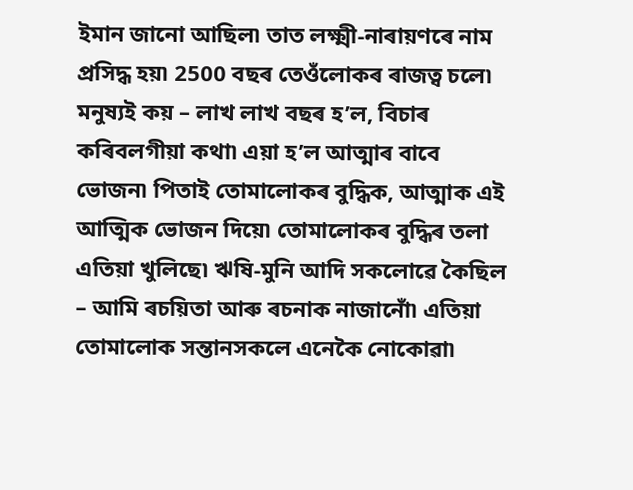ইমান জানো আছিল৷ তাত লক্ষ্মী-নাৰায়ণৰে নাম প্ৰসিদ্ধ হয়৷ 2500 বছৰ তেওঁলোকৰ ৰাজত্ব চলে৷ মনুষ্যই কয় – লাখ লাখ বছৰ হ’ল, বিচাৰ কৰিবলগীয়া কথা৷ এয়া হ’ল আত্মাৰ বাবে ভোজন৷ পিতাই তোমালোকৰ বুদ্ধিক, আত্মাক এই আত্মিক ভোজন দিয়ে৷ তোমালোকৰ বুদ্ধিৰ তলা এতিয়া খুলিছে৷ ঋষি-মুনি আদি সকলোৱে কৈছিল – আমি ৰচয়িতা আৰু ৰচনাক নাজানোঁ৷ এতিয়া তোমালোক সন্তানসকলে এনেকৈ নোকোৱা৷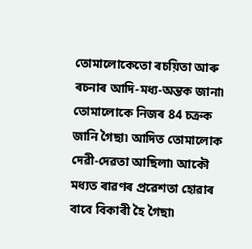তোমালোকেতো ৰচয়িতা আৰু ৰচনাৰ আদি-মধ্য-অন্তক জানা৷ তোমালোকে নিজৰ 84 চক্ৰক জানি গৈছা৷ আদিত তোমালোক দেৱী-দেৱতা আছিলা৷ আকৌ মধ্যত ৰাৱণৰ প্ৰৱেশতা হোৱাৰ বাবে বিকাৰী হৈ গৈছা৷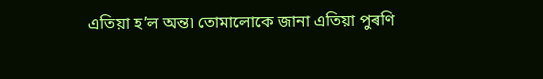এতিয়া হ’ল অন্ত৷ তোমালোকে জানা এতিয়া পুৰণি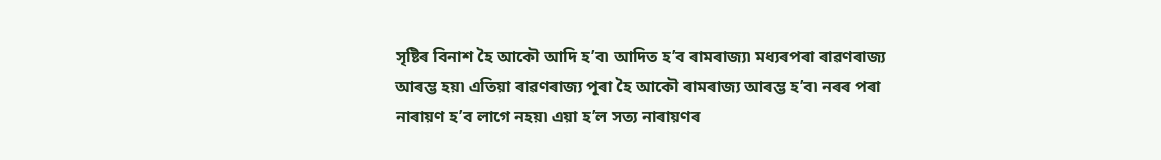সৃষ্টিৰ বিনাশ হৈ আকৌ আদি হ’ব৷ আদিত হ’ব ৰামৰাজ্য৷ মধ্যৰপৰা ৰাৱণৰাজ্য আৰম্ভ হয়৷ এতিয়া ৰাৱণৰাজ্য পূৰা হৈ আকৌ ৰামৰাজ্য আৰম্ভ হ’ব৷ নৰৰ পৰা নাৰায়ণ হ’ব লাগে নহয়৷ এয়া হ’ল সত্য নাৰায়ণৰ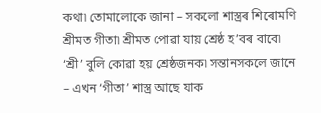কথা৷ তোমালোকে জানা – সকলো শাস্ত্ৰৰ শিৰোমণি শ্ৰীমত গীতা৷ শ্ৰীমত পোৱা যায় শ্ৰেষ্ঠ হ’বৰ বাবে৷ ‘শ্ৰী’ বুলি কোৱা হয় শ্ৰেষ্ঠজনক৷ সন্তানসকলে জানে – এখন ‘গীতা’ শাস্ত্ৰ আছে যাক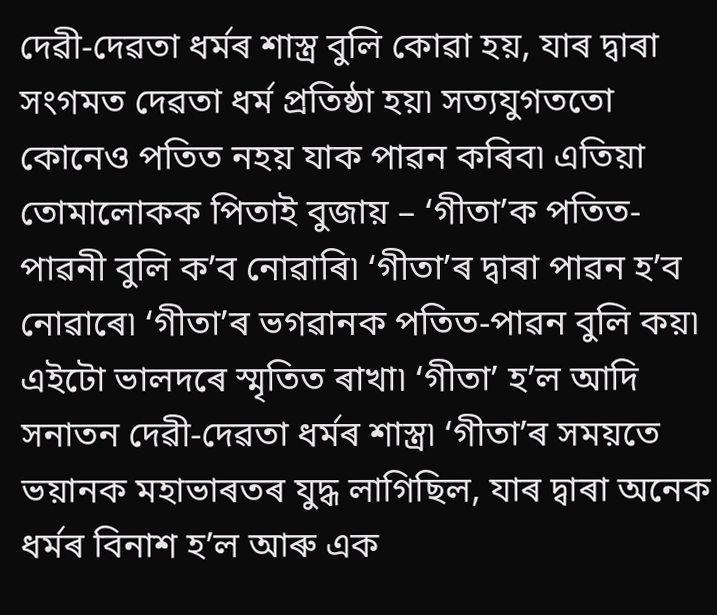দেৱী-দেৱতা ধর্মৰ শাস্ত্ৰ বুলি কোৱা হয়, যাৰ দ্বাৰা সংগমত দেৱতা ধর্ম প্ৰতিষ্ঠা হয়৷ সত্যযুগততো কোনেও পতিত নহয় যাক পাৱন কৰিব৷ এতিয়া তোমালোকক পিতাই বুজায় – ‘গীতা’ক পতিত-পাৱনী বুলি ক’ব নোৱাৰি৷ ‘গীতা’ৰ দ্বাৰা পাৱন হ’ব নোৱাৰে৷ ‘গীতা’ৰ ভগৱানক পতিত-পাৱন বুলি কয়৷ এইটো ভালদৰে স্মৃতিত ৰাখা৷ ‘গীতা’ হ’ল আদি সনাতন দেৱী-দেৱতা ধর্মৰ শাস্ত্ৰ৷ ‘গীতা’ৰ সময়তে ভয়ানক মহাভাৰতৰ যুদ্ধ লাগিছিল, যাৰ দ্বাৰা অনেক ধর্মৰ বিনাশ হ’ল আৰু এক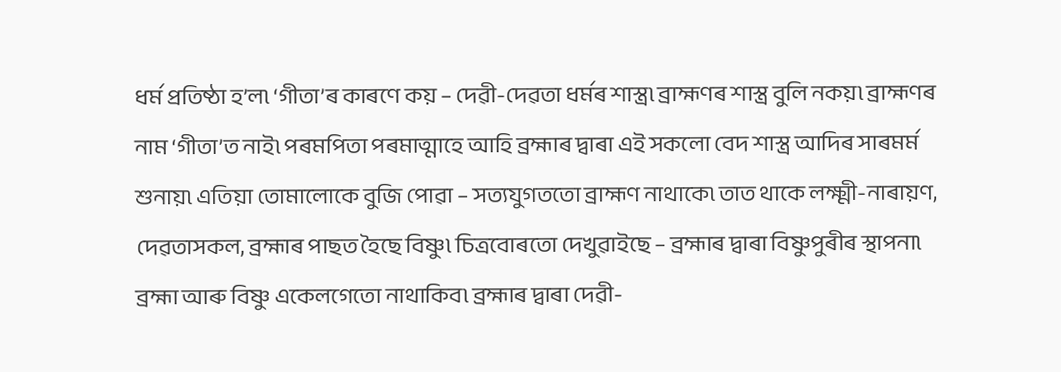ধর্ম প্ৰতিষ্ঠা হ’ল৷ ‘গীতা’ৰ কাৰণে কয় – দেৱী-দেৱতা ধর্মৰ শাস্ত্ৰ৷ ব্ৰাহ্মণৰ শাস্ত্ৰ বুলি নকয়৷ ব্ৰাহ্মণৰ নাম ‘গীতা’ত নাই৷ পৰমপিতা পৰমাত্মাহে আহি ব্ৰহ্মাৰ দ্বাৰা এই সকলো বেদ শাস্ত্ৰ আদিৰ সাৰমর্ম শুনায়৷ এতিয়া তোমালোকে বুজি পোৱা – সত্যযুগততো ব্ৰাহ্মণ নাথাকে৷ তাত থাকে লক্ষ্মী-নাৰায়ণ, দেৱতাসকল, ব্ৰহ্মাৰ পাছত হৈছে বিষ্ণু৷ চিত্ৰবোৰতো দেখুৱাইছে – ব্ৰহ্মাৰ দ্বাৰা বিষ্ণুপুৰীৰ স্থাপনা৷ ব্ৰহ্মা আৰু বিষ্ণু একেলগেতো নাথাকিব৷ ব্ৰহ্মাৰ দ্বাৰা দেৱী-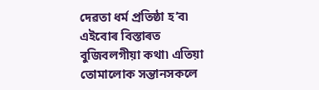দেৱতা ধর্ম প্ৰতিষ্ঠা হ’ব৷ এইবোৰ বিস্তাৰত বুজিবলগীয়া কথা৷ এতিয়া তোমালোক সন্তানসকলে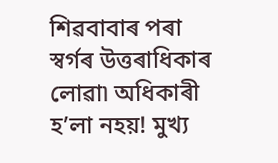শিৱবাবাৰ পৰা স্বর্গৰ উত্তৰাধিকাৰ লোৱা৷ অধিকাৰী হ’লা নহয়! মুখ্য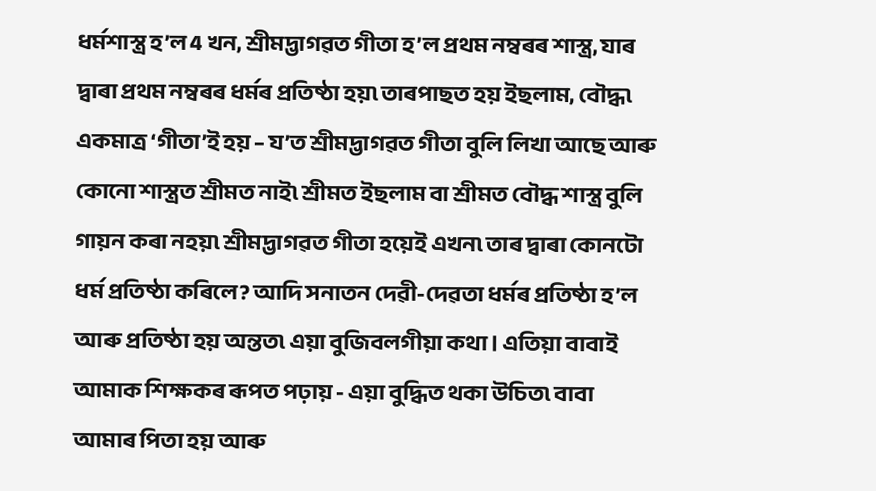ধর্মশাস্ত্ৰ হ’ল 4 খন, শ্ৰীমদ্ভাগৱত গীতা হ’ল প্ৰথম নম্বৰৰ শাস্ত্ৰ, যাৰ দ্বাৰা প্ৰথম নম্বৰৰ ধর্মৰ প্ৰতিষ্ঠা হয়৷ তাৰপাছত হয় ইছলাম, বৌদ্ধ৷ একমাত্ৰ ‘গীতা’ই হয় – য’ত শ্ৰীমদ্ভাগৱত গীতা বুলি লিখা আছে আৰু কোনো শাস্ত্ৰত শ্ৰীমত নাই৷ শ্ৰীমত ইছলাম বা শ্ৰীমত বৌদ্ধ শাস্ত্ৰ বুলি গায়ন কৰা নহয়৷ শ্ৰীমদ্ভাগৱত গীতা হয়েই এখন৷ তাৰ দ্বাৰা কোনটো ধর্ম প্ৰতিষ্ঠা কৰিলে? আদি সনাতন দেৱী-দেৱতা ধর্মৰ প্ৰতিষ্ঠা হ’ল আৰু প্ৰতিষ্ঠা হয় অন্তত৷ এয়া বুজিবলগীয়া কথা। এতিয়া বাবাই আমাক শিক্ষকৰ ৰূপত পঢ়ায় - এয়া বুদ্ধিত থকা উচিত৷ বাবা আমাৰ পিতা হয় আৰু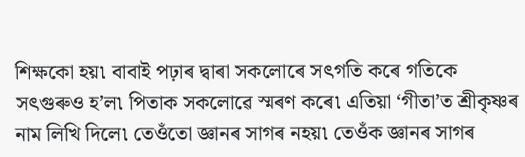শিক্ষকো হয়৷ বাবাই পঢ়াৰ দ্বাৰা সকলোৰে সৎগতি কৰে গতিকে সৎগুৰুও হ’ল৷ পিতাক সকলোৱে স্মৰণ কৰে৷ এতিয়া ‘গীতা’ত শ্ৰীকৃষ্ণৰ নাম লিখি দিলে৷ তেওঁতো জ্ঞানৰ সাগৰ নহয়৷ তেওঁক জ্ঞানৰ সাগৰ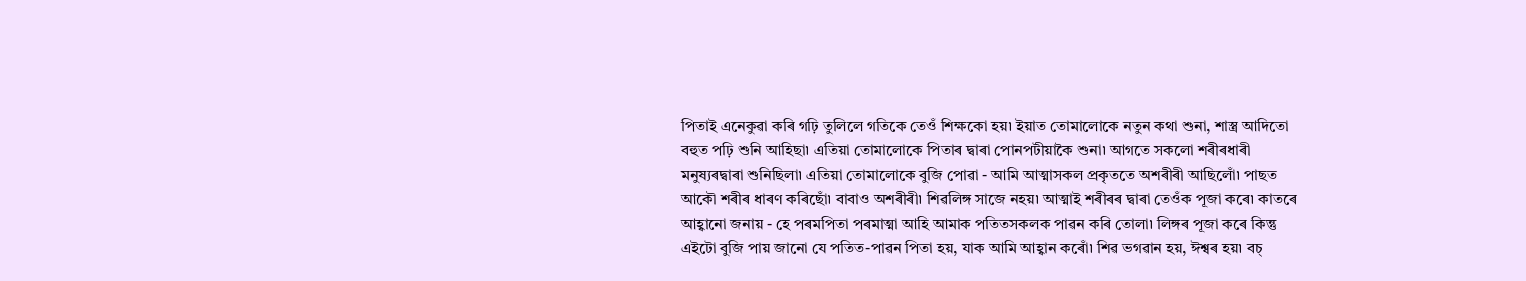পিতাই এনেকুৱা কৰি গঢ়ি তুলিলে গতিকে তেওঁ শিক্ষকো হয়৷ ইয়াত তোমালোকে নতুন কথা শুনা, শাস্ত্ৰ আদিতো বহুত পঢ়ি শুনি আহিছা৷ এতিয়া তোমালোকে পিতাৰ দ্বাৰা পোনপটীয়াকৈ শুনা৷ আগতে সকলো শৰীৰধাৰী মনুষ্যৰদ্বাৰা শুনিছিলা৷ এতিয়া তোমালোকে বুজি পোৱা - আমি আত্মাসকল প্ৰকৃততে অশৰীৰী আছিলোঁ৷ পাছত আকৌ শৰীৰ ধাৰণ কৰিছোঁ৷ বাবাও অশৰীৰী৷ শিৱলিঙ্গ সাজে নহয়৷ আত্মাই শৰীৰৰ দ্বাৰা তেওঁক পূজা কৰে৷ কাতৰে আহ্বানো জনায় - হে পৰমপিতা পৰমাত্মা আহি আমাক পতিতসকলক পাৱন কৰি তোলা৷ লিঙ্গৰ পূজা কৰে কিন্তু এইটো বুজি পায় জানো যে পতিত-পাৱন পিতা হয়, যাক আমি আহ্বান কৰোঁ৷ শিৱ ভগৱান হয়, ঈশ্বৰ হয়৷ বচ্‌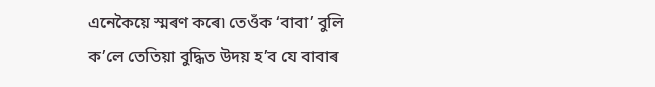এনেকৈয়ে স্মৰণ কৰে৷ তেওঁক ‘বাবা’ বুলি ক’লে তেতিয়া বুদ্ধিত উদয় হ’ব যে বাবাৰ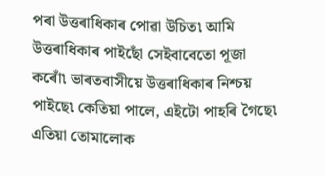পৰা উত্তৰাধিকাৰ পোৱা উচিত৷ আমি উত্তৰাধিকাৰ পাইছোঁ সেইবাবেতো পূজা কৰোঁ৷ ভাৰতবাসীয়ে উত্তৰাধিকাৰ নিশ্চয় পাইছে৷ কেতিয়া পালে, এইটো পাহৰি গৈছে৷ এতিয়া তোমালোক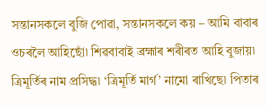সন্তানসকলে বুজি পোৱা, সন্তানসকলে কয় – আমি বাবাৰ ওচৰলৈ আহিছোঁ৷ শিৱবাবাই ব্ৰহ্মাৰ শৰীৰত আহি বুজায়৷ ত্ৰিমূর্তিৰ নাম প্ৰসিদ্ধ৷ ‘ত্ৰিমূর্তি মার্গ’ নামো ৰাখিছে৷ পিতাৰ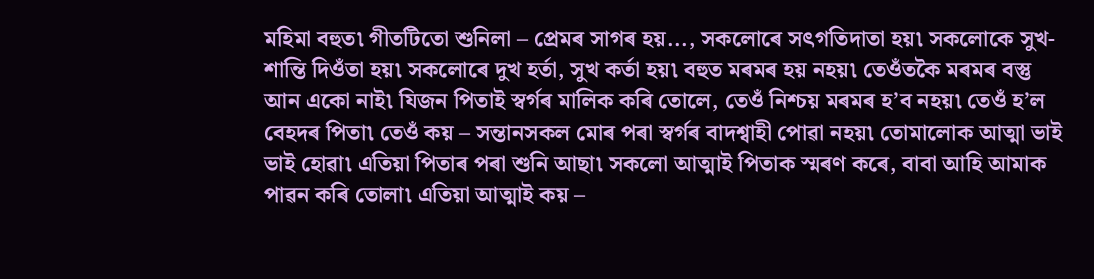মহিমা বহুত৷ গীতটিতো শুনিলা – প্ৰেমৰ সাগৰ হয়..., সকলোৰে সৎগতিদাতা হয়৷ সকলোকে সুখ-শান্তি দিওঁতা হয়৷ সকলোৰে দুখ হর্তা, সুখ কর্তা হয়৷ বহুত মৰমৰ হয় নহয়৷ তেওঁতকৈ মৰমৰ বস্তু আন একো নাই৷ যিজন পিতাই স্বর্গৰ মালিক কৰি তোলে, তেওঁ নিশ্চয় মৰমৰ হ’ব নহয়৷ তেওঁ হ’ল বেহদৰ পিতা৷ তেওঁ কয় – সন্তানসকল মোৰ পৰা স্বর্গৰ বাদশ্বাহী পোৱা নহয়৷ তোমালোক আত্মা ভাই ভাই হোৱা৷ এতিয়া পিতাৰ পৰা শুনি আছা৷ সকলো আত্মাই পিতাক স্মৰণ কৰে, বাবা আহি আমাক পাৱন কৰি তোলা৷ এতিয়া আত্মাই কয় –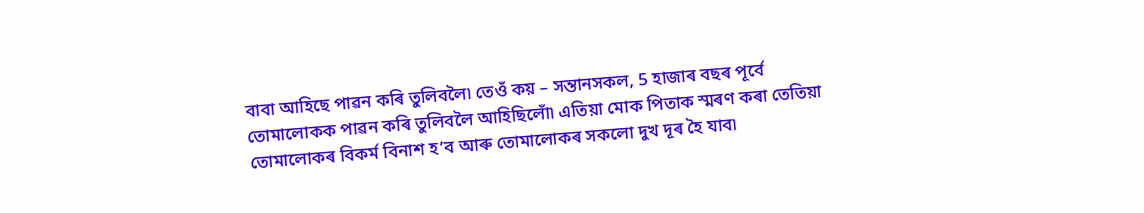বাবা আহিছে পাৱন কৰি তুলিবলৈ৷ তেওঁ কয় – সন্তানসকল, 5 হাজাৰ বছৰ পূৰ্বে তোমালোকক পাৱন কৰি তুলিবলৈ আহিছিলোঁ৷ এতিয়া মোক পিতাক স্মৰণ কৰা তেতিয়া তোমালোকৰ বিকর্ম বিনাশ হ’ব আৰু তোমালোকৰ সকলো দুখ দূৰ হৈ যাব৷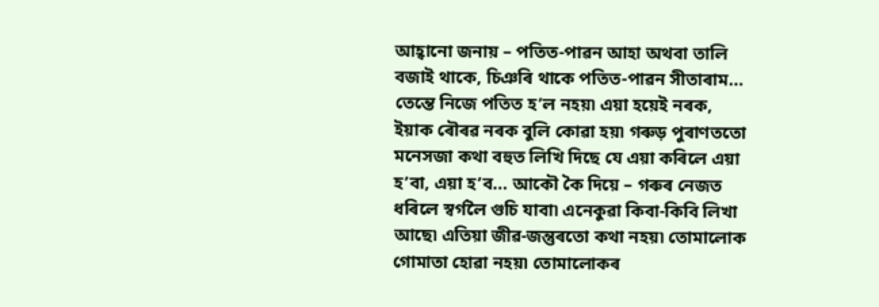আহ্বানো জনায় – পতিত-পাৱন আহা অথবা তালি বজাই থাকে, চিঞৰি থাকে পতিত-পাৱন সীতাৰাম... তেন্তে নিজে পতিত হ’ল নহয়৷ এয়া হয়েই নৰক, ইয়াক ৰৌৰৱ নৰক বুলি কোৱা হয়৷ গৰুড় পুৰাণততো মনেসজা কথা বহুত লিখি দিছে যে এয়া কৰিলে এয়া হ’বা, এয়া হ’ব... আকৌ কৈ দিয়ে – গৰুৰ নেজত ধৰিলে স্বর্গলৈ গুচি যাবা৷ এনেকুৱা কিবা-কিবি লিখা আছে৷ এতিয়া জীৱ-জন্তুৰতো কথা নহয়৷ তোমালোক গোমাতা হোৱা নহয়৷ তোমালোকৰ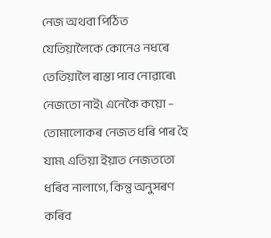নেজ অথবা পিঠিত যেতিয়ালৈকে কোনেও নধৰে তেতিয়ালৈ ৰাস্তা পাব নোৱাৰে৷ নেজতো নাই৷ এনেকৈ কয়ো – তোমালোকৰ নেজত ধৰি পাৰ হৈ যাম৷ এতিয়া ইয়াত নেজততো ধৰিব নালাগে, কিন্তু অনুসৰণ কৰিব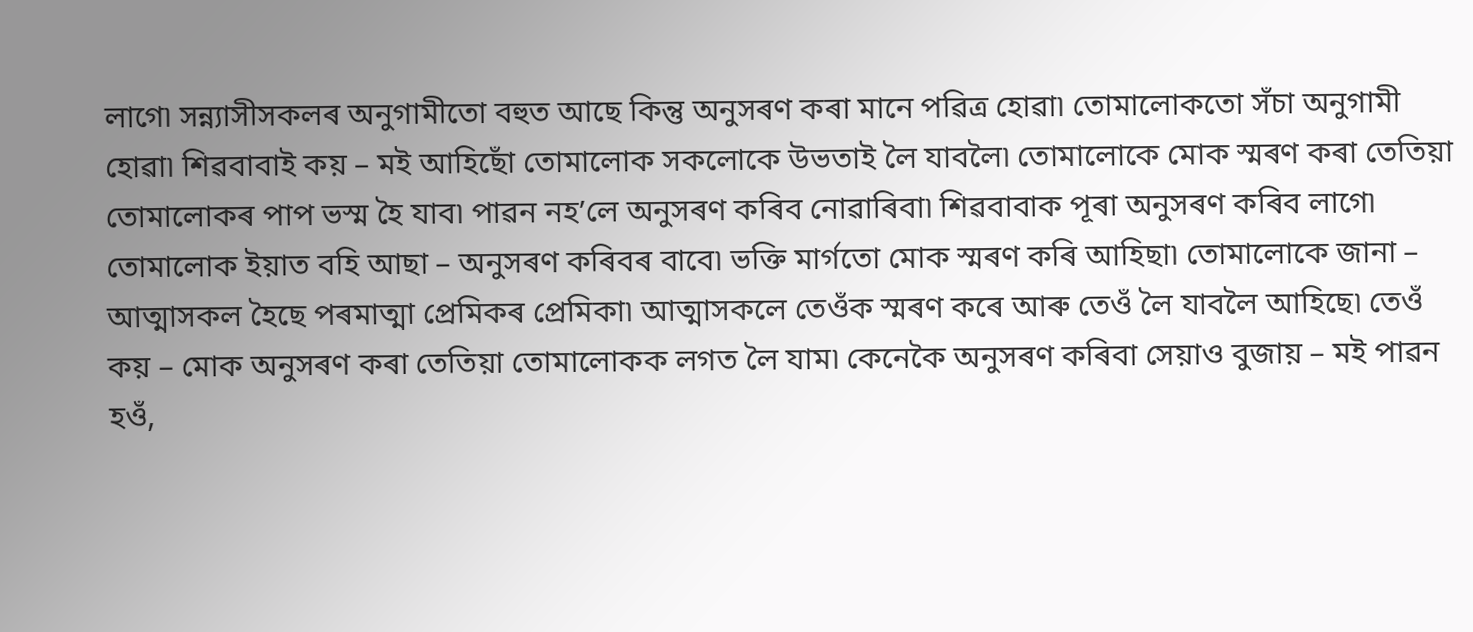লাগে৷ সন্ন্যাসীসকলৰ অনুগামীতো বহুত আছে কিন্তু অনুসৰণ কৰা মানে পৱিত্ৰ হোৱা৷ তোমালোকতো সঁচা অনুগামী হোৱা৷ শিৱবাবাই কয় – মই আহিছোঁ তোমালোক সকলোকে উভতাই লৈ যাবলৈ৷ তোমালোকে মোক স্মৰণ কৰা তেতিয়া তোমালোকৰ পাপ ভস্ম হৈ যাব৷ পাৱন নহ’লে অনুসৰণ কৰিব নোৱাৰিবা৷ শিৱবাবাক পূৰা অনুসৰণ কৰিব লাগে৷ তোমালোক ইয়াত বহি আছা – অনুসৰণ কৰিবৰ বাবে৷ ভক্তি মার্গতো মোক স্মৰণ কৰি আহিছা৷ তোমালোকে জানা – আত্মাসকল হৈছে পৰমাত্মা প্ৰেমিকৰ প্ৰেমিকা৷ আত্মাসকলে তেওঁক স্মৰণ কৰে আৰু তেওঁ লৈ যাবলৈ আহিছে৷ তেওঁ কয় – মোক অনুসৰণ কৰা তেতিয়া তোমালোকক লগত লৈ যাম৷ কেনেকৈ অনুসৰণ কৰিবা সেয়াও বুজায় – মই পাৱন হওঁ,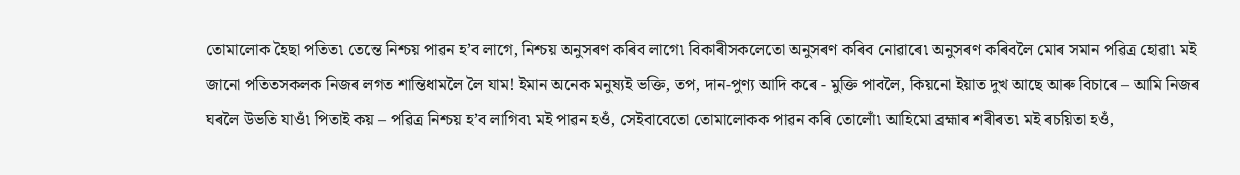তোমালোক হৈছা পতিত৷ তেন্তে নিশ্চয় পাৱন হ’ব লাগে, নিশ্চয় অনুসৰণ কৰিব লাগে৷ বিকাৰীসকলেতো অনুসৰণ কৰিব নোৱাৰে৷ অনুসৰণ কৰিবলৈ মোৰ সমান পৱিত্ৰ হোৱা৷ মই জানো পতিতসকলক নিজৰ লগত শান্তিধামলৈ লৈ যাম! ইমান অনেক মনুষ্যই ভক্তি, তপ, দান-পুণ্য আদি কৰে - মুক্তি পাবলৈ, কিয়নো ইয়াত দুখ আছে আৰু বিচাৰে – আমি নিজৰ ঘৰলৈ উভতি যাওঁ৷ পিতাই কয় – পৱিত্ৰ নিশ্চয় হ’ব লাগিব৷ মই পাৱন হওঁ, সেইবাবেতো তোমালোকক পাৱন কৰি তোলোঁ৷ আহিমো ব্ৰহ্মাৰ শৰীৰত৷ মই ৰচয়িতা হওঁ,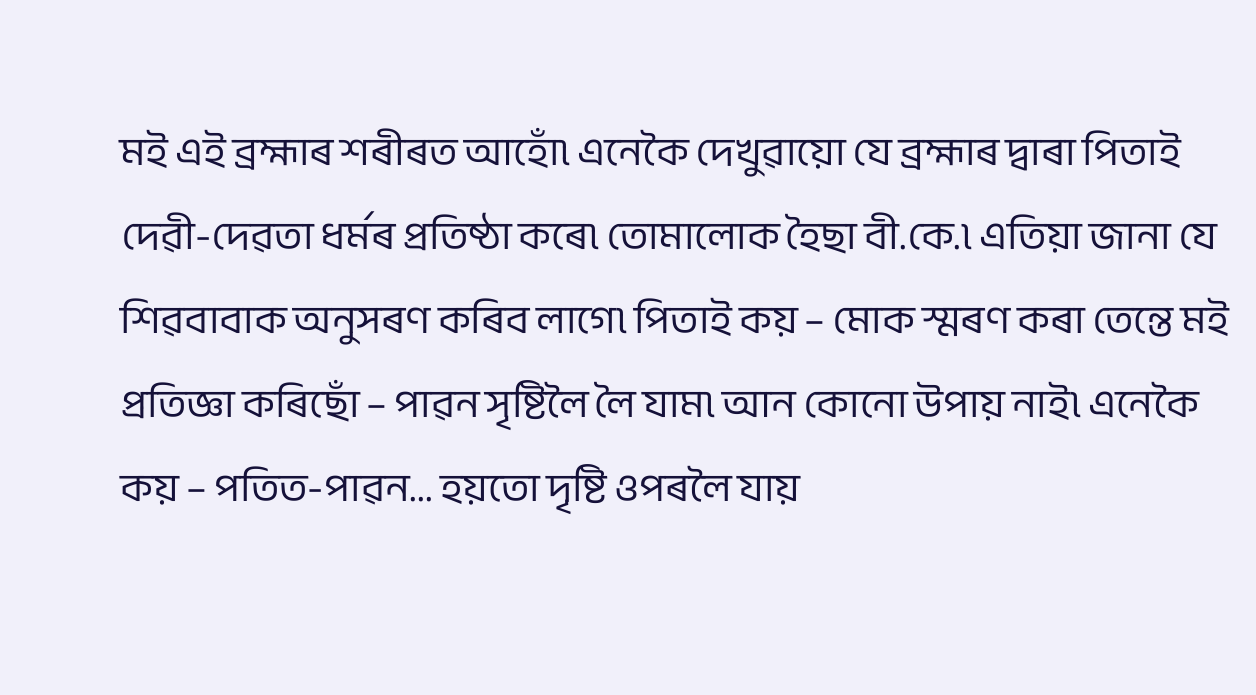মই এই ব্ৰহ্মাৰ শৰীৰত আহোঁ৷ এনেকৈ দেখুৱায়ো যে ব্ৰহ্মাৰ দ্বাৰা পিতাই দেৱী-দেৱতা ধর্মৰ প্ৰতিষ্ঠা কৰে৷ তোমালোক হৈছা বী.কে.৷ এতিয়া জানা যে শিৱবাবাক অনুসৰণ কৰিব লাগে৷ পিতাই কয় – মোক স্মৰণ কৰা তেন্তে মই প্ৰতিজ্ঞা কৰিছোঁ – পাৱন সৃষ্টিলৈ লৈ যাম৷ আন কোনো উপায় নাই৷ এনেকৈ কয় – পতিত-পাৱন... হয়তো দৃষ্টি ওপৰলৈ যায়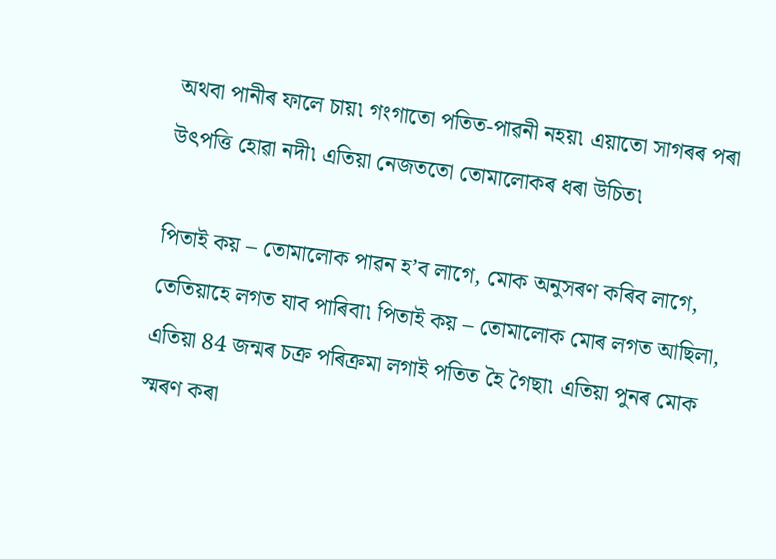অথবা পানীৰ ফালে চায়৷ গংগাতো পতিত-পাৱনী নহয়৷ এয়াতো সাগৰৰ পৰা উৎপত্তি হোৱা নদী৷ এতিয়া নেজততো তোমালোকৰ ধৰা উচিত৷

পিতাই কয় – তোমালোক পাৱন হ’ব লাগে, মোক অনুসৰণ কৰিব লাগে, তেতিয়াহে লগত যাব পাৰিবা৷ পিতাই কয় – তোমালোক মোৰ লগত আছিলা, এতিয়া 84 জন্মৰ চক্ৰ পৰিক্ৰমা লগাই পতিত হৈ গৈছা৷ এতিয়া পুনৰ মোক স্মৰণ কৰা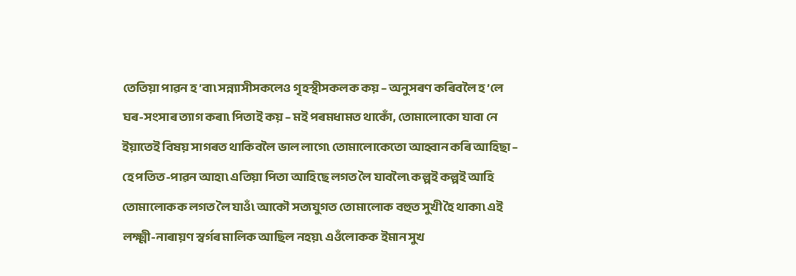তেতিয়া পাৱন হ’বা৷ সন্ন্যাসীসকলেও গৃহস্থীসকলক কয় – অনুসৰণ কৰিবলৈ হ’লে ঘৰ-সংসাৰ ত্যাগ কৰা৷ পিতাই কয় – মই পৰমধামত থাকোঁ, তোমালোকো যাবা নে ইয়াতেই বিষয় সাগৰত থাকিবলৈ ভাল লাগে৷ তোমালোকেতো আহ্বান কৰি আহিছা – হে পতিত-পাৱন আহা৷ এতিয়া পিতা আহিছে লগত লৈ যাবলৈ৷ কল্পই কল্পই আহি তোমালোকক লগত লৈ যাওঁ৷ আকৌ সত্যযুগত তোমালোক বহুত সুখী হৈ থাকা৷ এই লক্ষ্মী-নাৰায়ণ স্বর্গৰ মালিক আছিল নহয়৷ এওঁলোকক ইমান সুখ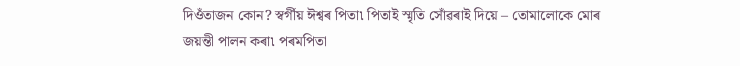দিওঁতাজন কোন? স্বর্গীয় ঈশ্বৰ পিতা৷ পিতাই স্মৃতি সোঁৱৰাই দিয়ে – তোমালোকে মোৰ জয়ন্তী পালন কৰা৷ পৰমপিতা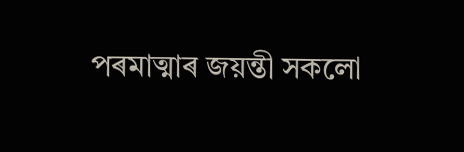পৰমাত্মাৰ জয়ন্তী সকলো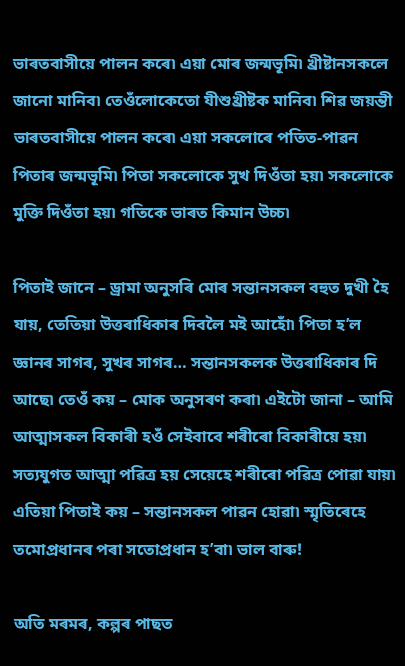ভাৰতবাসীয়ে পালন কৰে৷ এয়া মোৰ জন্মভূমি৷ খ্ৰীষ্টানসকলে জানো মানিব৷ তেওঁলোকেতো যীশুখ্ৰীষ্টক মানিব৷ শিৱ জয়ন্তী ভাৰতবাসীয়ে পালন কৰে৷ এয়া সকলোৰে পতিত-পাৱন পিতাৰ জন্মভূমি৷ পিতা সকলোকে সুখ দিওঁতা হয়৷ সকলোকে মুক্তি দিওঁতা হয়৷ গতিকে ভাৰত কিমান উচ্চ৷

পিতাই জানে – ড্ৰামা অনুসৰি মোৰ সন্তানসকল বহুত দুখী হৈ যায়, তেতিয়া উত্তৰাধিকাৰ দিবলৈ মই আহোঁ৷ পিতা হ’ল জ্ঞানৰ সাগৰ, সুখৰ সাগৰ… সন্তানসকলক উত্তৰাধিকাৰ দি আছে৷ তেওঁ কয় – মোক অনুসৰণ কৰা৷ এইটো জানা – আমি আত্মাসকল বিকাৰী হওঁ সেইবাবে শৰীৰো বিকাৰীয়ে হয়৷ সত্যযুগত আত্মা পৱিত্ৰ হয় সেয়েহে শৰীৰো পৱিত্ৰ পোৱা যায়৷ এতিয়া পিতাই কয় – সন্তানসকল পাৱন হোৱা৷ স্মৃতিৰেহে তমোপ্ৰধানৰ পৰা সতোপ্ৰধান হ’বা৷ ভাল বাৰু!

অতি মৰমৰ, কল্পৰ পাছত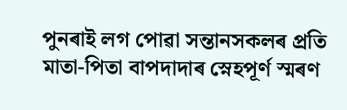পুনৰাই লগ পোৱা সন্তানসকলৰ প্ৰতি মাতা-পিতা বাপদাদাৰ স্নেহপূৰ্ণ স্মৰণ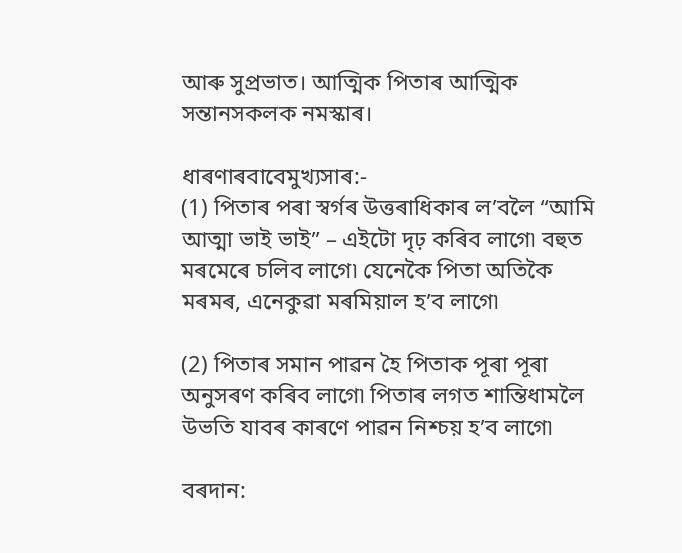আৰু সুপ্ৰভাত। আত্মিক পিতাৰ আত্মিক সন্তানসকলক নমস্কাৰ।

ধাৰণাৰবাবেমুখ্যসাৰ:-
(1) পিতাৰ পৰা স্বর্গৰ উত্তৰাধিকাৰ ল’বলৈ “আমি আত্মা ভাই ভাই” – এইটো দৃঢ় কৰিব লাগে৷ বহুত মৰমেৰে চলিব লাগে৷ যেনেকৈ পিতা অতিকৈ মৰমৰ, এনেকুৱা মৰমিয়াল হ’ব লাগে৷

(2) পিতাৰ সমান পাৱন হৈ পিতাক পূৰা পূৰা অনুসৰণ কৰিব লাগে৷ পিতাৰ লগত শান্তিধামলৈ উভতি যাবৰ কাৰণে পাৱন নিশ্চয় হ’ব লাগে৷

বৰদান: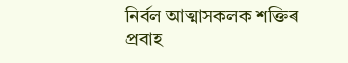নিৰ্বল আত্মাসকলক শক্তিৰ প্ৰবাহ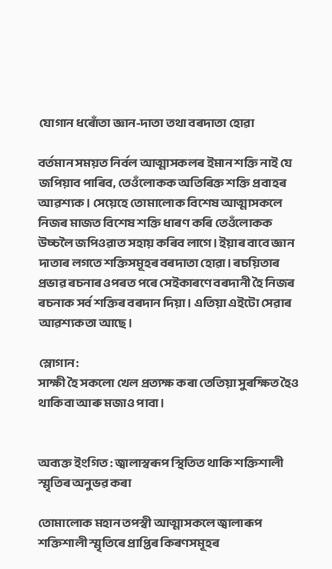যোগান ধৰোঁতা জ্ঞান-দাতা তথা বৰদাতা হোৱা

বৰ্তমান সময়ত নিৰ্বল আত্মাসকলৰ ইমান শক্তি নাই যে জপিয়াব পাৰিব, তেওঁলোকক অতিৰিক্ত শক্তি প্ৰবাহৰ আৱশ্যক। সেয়েহে তোমালোক বিশেষ আত্মাসকলে নিজৰ মাজত বিশেষ শক্তি ধাৰণ কৰি তেওঁলোকক উচ্চলৈ জপিওৱাত সহায় কৰিব লাগে। ইয়াৰ বাবে জ্ঞান দাতাৰ লগতে শক্তিসমূহৰ বৰদাতা হোৱা। ৰচয়িতাৰ প্ৰভাৱ ৰচনাৰ ওপৰত পৰে সেইকাৰণে বৰদানী হৈ নিজৰ ৰচনাক সৰ্ব শক্তিৰ বৰদান দিয়া। এতিয়া এইটো সেৱাৰ আৱশ্যকতা আছে।

স্লোগান:
সাক্ষী হৈ সকলো খেল প্ৰত্যক্ষ কৰা তেতিয়া সুৰক্ষিত হৈও থাকিবা আৰু মজাও পাবা।


অব্যক্ত ইংগিত : জ্বালাস্বৰূপ স্থিতিত থাকি শক্তিশালী স্মৃতিৰ অনুভৱ কৰা

তোমালোক মহান তপস্বী আত্মাসকলে জ্বালাৰূপ শক্তিশালী স্মৃতিৰে প্ৰাপ্তিৰ কিৰণসমূহৰ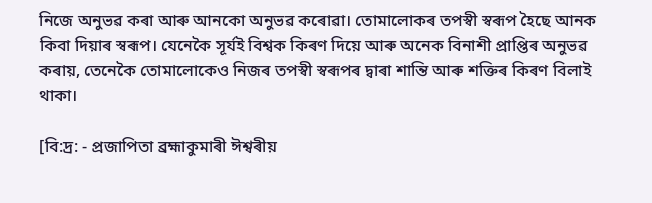নিজে অনুভৱ কৰা আৰু আনকো অনুভৱ কৰোৱা। তোমালোকৰ তপস্বী স্বৰূপ হৈছে আনক কিবা দিয়াৰ স্বৰূপ। যেনেকৈ সূৰ্যই বিশ্বক কিৰণ দিয়ে আৰু অনেক বিনাশী প্ৰাপ্তিৰ অনুভৱ কৰায়, তেনেকৈ তোমালোকেও নিজৰ তপস্বী স্বৰূপৰ দ্বাৰা শান্তি আৰু শক্তিৰ কিৰণ বিলাই থাকা।

[বি:দ্ৰ: - প্ৰজাপিতা ব্ৰহ্মাকুমাৰী ঈশ্বৰীয়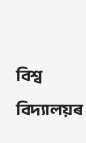বিশ্ব বিদ্যালয়ৰ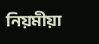নিয়মীয়া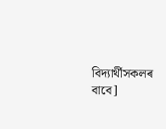বিদ্যাৰ্থীসকলৰ বাবে]